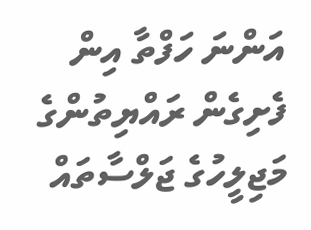އަންނަ ހަފްތާ އިން ފެށިގެން ރައްޔިތުންގެ މަޖިލީހުގެ ޖަލްސާތައް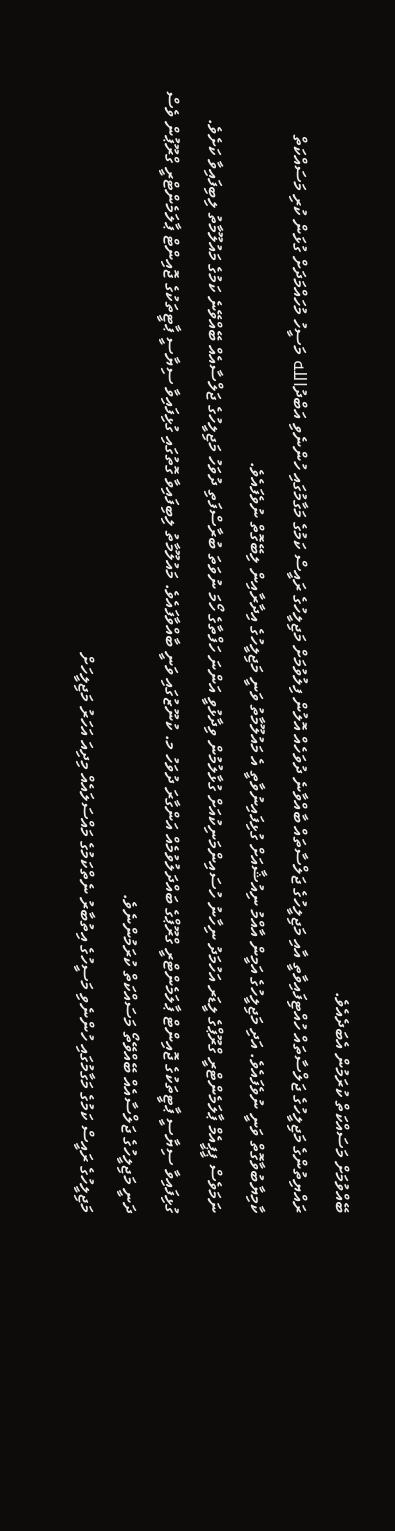ބޭއްވުމަށް މަސައްކަތް ކުރަމުން އެބަދެއެވެ.
ރައްޔިތުންގެ މަޖިލީހުގެ ޖަލްސާތައް ހުއްޓިފައިވާތީ އާއި މަޖިލީހުގެ ޖަލްސާތައް ބާއްވާނެ ދުވަހެއް އޮލުން ފިލުވުމަށް މަޖިލީހުގެ ރައީސް ކަމުގެ މަގާމުގައި ހުންނެވި އަބްދުالله މަސީހު މުހައްމަދަށް ގުޅަން ކުރި މަސައްކަތް ކާމިޔާބުވާގޮތް ވަނީ ނުވެފައެވެ. އަދި މަޖިލީހުގެ އަމީން އާއްމު ނިއުޝާއަށް ގުޅިފައިނުވާތީ އެ މައުލޫމާތު ވަނީ މަޖިލީހުގެ އިދާރާއިން ލިބޭގޮތް ނުވެފައެވެ.
ނަމަވެސް ޕީޕީއެމް ޕާލަމެންޓްރީ ގްރޫޕްގެ ލީޑަރ އަހުމަދު ނިހާނު ހުސައިންމަނިކުއަށް ގުޅާލުމުން ވިދާޅުވީ އަންނަ ހަފްތާގެ ހޯމަ ނުވަތަ ބުރާސްފަތި ދުވަހު މަޖިލީހުގެ ޖަލްސާއެއް ބޭއްވޭނެ ކަމުގެ މައުލޫމާތު ލިބިފައިވާ ކަށެވެ.
ގުޅިފައިވާ ސިޔާސީ ޕާޓީތަކުގެ ޖޮއިންޓް ޕާލަމެންޓްރީ ގްރޫޕްގެ ބައްދަލުވުމެއް އަންގާރަ ދުވަހު މ. ކުނޫޒުގައި ވަނީ ބާއްވާފައެވެ. މައުލޫމާތު ލިބިފައިވާ ގޮތުގައި ގުޅިފައިވާ ސިޔާސީ ޕާޓީތަކުގެ ޖޮއިންޓް ޕާލަމެންޓްރީ ގްރޫޕުން ވެސް ދަނީ މަޖިލީހުގެ ޖަލްސާއެއް ބޭއްވޭތޯ މަސައްކަތް ކުރަމުންނެވެ.
މަޖިލީހުގެ ރައީސް ކަމުގެ މަގާމުގައި ހުންނެވި މަސީހުގެ އިތުބާރު ނެތްކަމުގެ މައްސަލައެއް މިދިއަ އަހަރު މަޖިލީހަށް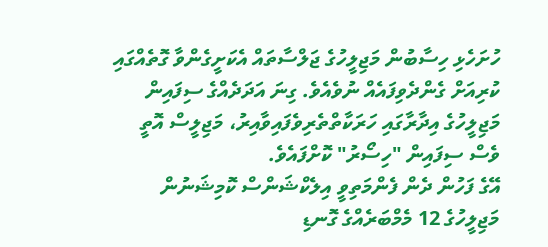ހުށަހެޅި ހިސާބުން މަޖިލީހުގެ ޖަލްސާތައް އެކަށީގެންވާ ގޮތެއްގައި ކުރިއަށް ގެންދެވިފައެއް ނުވެއެވެ. ގިނަ އަދަދެއްގެ ސިފައިން މަޖިލީހުގެ އިދާރާގައި ހަރަކާތްތެރިވެފައިވާއިރު، މަޖިލީސް އޮތީ ވެސް ސިފައިން "ހިސޯރު" ކޮށްފައެވެ.
އޭގެ ފަހުން ދެން ފެންމަތިވީ އިލެކްޝަންސް ކޮމިޝަނުން މަޖިލީހުގެ 12 މެމްބަރެއްގެ ގޮނޑި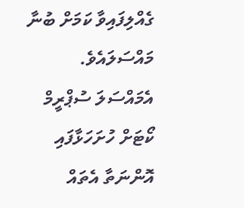ގެއްލިފައިވާ ކަމަށް ބުނާ މައްސަލައެވެ. އެމައްސަލަ ސުޕްރީމް ކޯޓަށް ހުށަހަޅާފައި އޮންނަތާ އެތައް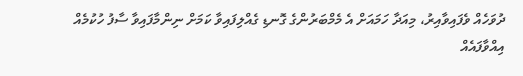ދުވަހެއް ވެފައިވާއިރު، މިއަދާ ހަމައަށް އެ މެމްބަރުންގެ ގޮނޑި ގެއްލިފައިވާ ކަމަށް ނިންމާފައިވާ ސާފު ހުކުމެއް އިއްވާފައެއް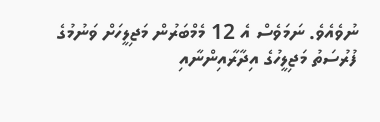ނުވެއެވެ. ނަމަވެސް އެ 12 މެމްބަރުން މަޖިލީހަށް ވަނުމުގެ ފުރުސަތު މަޖިލީހުގެ އިދާރާއިންނާއި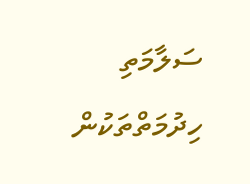ސަލާމަތި ހިދުމަތްތަކުން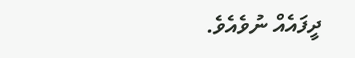ދީފައެއް ނުވެއެވެ.